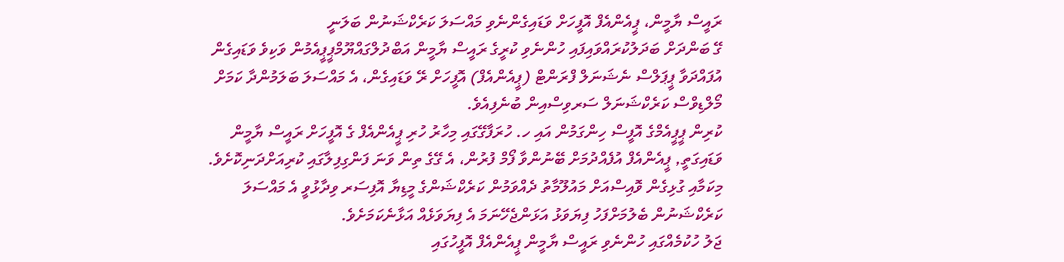ރައީސް ޔާމީން، ޕީއެންއެފް އޮފީހަށް ވަޑައިގެންނެވި މައްސަލަ ކަރެކްޝަނުން ބަލަނީ
ގޭ ބަންދަށް ބަދަލުކުރައްވައިފައި ހުންނެވި ކުރީގެ ރައީސް ޔާމީން އަބްދުލްގައްޔޫމްޕީޕީއެމުން ވަކިވެ ވަޑައިގެން އުފައްދަވާ ޕީޕަލްސް ނެޝަނަލް ފްރަންޓް (ޕީއެންއެފް) އޮފީހަށް ރޭ ވަޑައިގެން، އެ މައްސަލަ ބަލަމުންދާ ކަމަށް މޯލްޑިވްސް ކަރެކްޝަނަލް ސަރވިސްއިން ބުނެފިއެވެ.
ކުރިން ޕީޕީއެމްގެ އޮފީސް ހިންގަމުން އައި ހ. ހުރަފާގޭގައި މިހާރު ހުރި ޕީއެންއެފް ގެ އޮފީހަށް ރައީސް ޔާމީން ވަޑައިގަތީ, ޕީއެންއެފް އުފެއްދުމަށް ބޭނުންވާ ފޯމް ފުރުން، އެ ގޭގެ ތިން ވަނަ ފަންގިފިލާގައި ކުރިއަށްދަނިކޮށެވެ.
މިކަމާއި ގުޅިގެން ވޮއިސްއަށް މައުލޫމާތު ދެއްވަމުން ކަރެކްޝަންގެ މީޑިޔާ އޮފިސަރ ވިދާޅުވީ އެ މައްސަލަ ކަރެކްޝަނުން ބެލުމަށްފަހު ފިޔަވަޅު އަޅަންޖެހޭނަމަ އެ ފިޔަވަޅެއް އަޅާނެކަމަށެވެ.
ޖަލު ހުކުމެއްގައި ހުންނެވި ރައީސް ޔާމީން ޕީއެންއެފް އޮފީހުގައި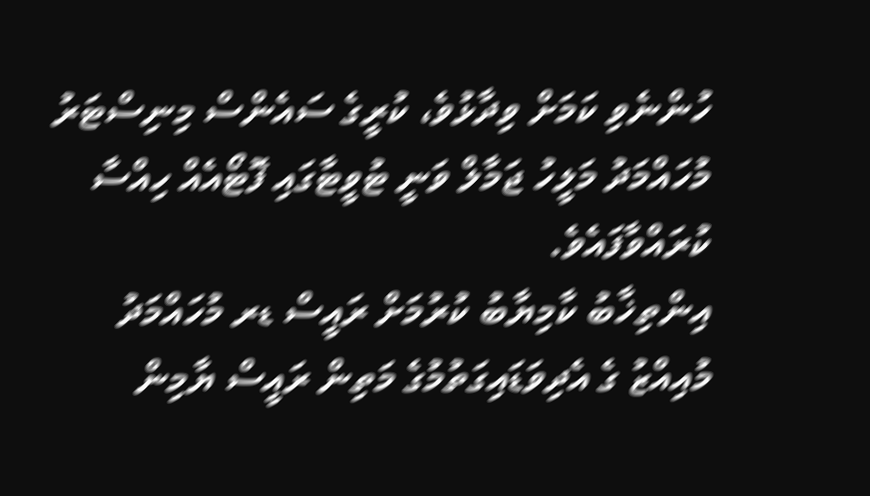ހުންނެވި ކަމަށް ވިދާޅުވެ، ކުރީގެ ސައެންސް މިނިސްޓަރު މުހައްމަދު މަލީހު ޖަމާލް ވަނީ ޓުވީޓާގައި ފޮޓޯއެއް ހިއްސާ ކުރައްވާފައެވެ.
އިންތިޚާބު ކާމިޔާބު ކުރުމަށް ރައީސް ޑރ މުހައްމަދު މުއިއްޒު ގެ އެދިވަޑައިގަތުމުގެ މަތިން ރައީސް ޔާމިން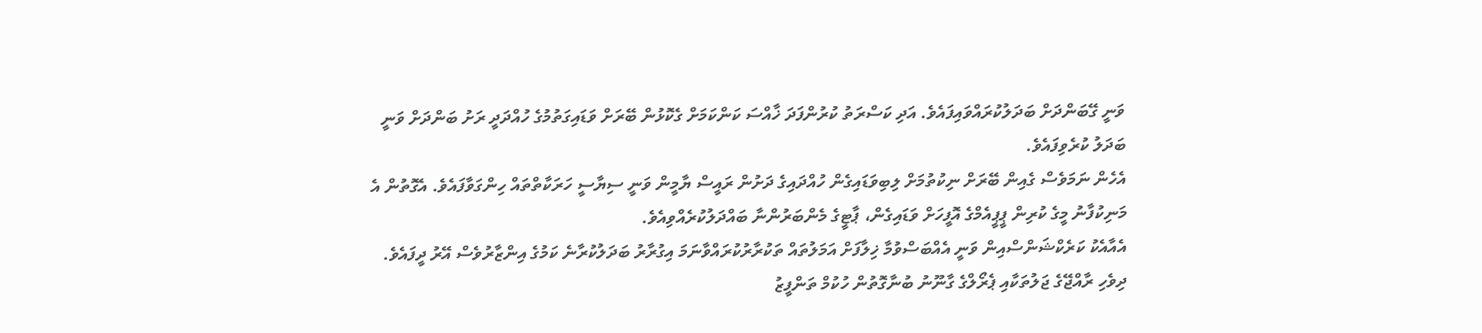ވަނީ ގޭބަންދަށް ބަދަލުކުރައްވައިފައެވެ. އަދި ކަސްރަތު ކުރުންފަދަ ޚާއްސަ ކަންކަމަށް ގެކޮޅުން ބޭރަށް ވަޑައިގަތުމުގެ ހުއްދަދީ ރަށު ބަންދަށް ވަނީ ބަދަލު ކުރެވިފައެވެ.
އެހެން ނަމަވެސް ގެއިން ބޭރަށް ނިކުތުމަށް ލިބިވަޑައިގެން ހުއްދައިގެ ދަށުން ރައީސް ޔާމީން ވަނީ ސިޔާސީ ހަރަކާތްތައް ހިންގަވާފައެވެ. އެގޮތުން އެ މަނިކުފާނު މީގެ ކުރިން ޕީޕީއެމްގެ އޮފީހަށް ވަޑައިގެން، ޕާޓީގެ މެންބަރުންނާ ބައްދަލުކުރެއްވިއެވެ.
އެއާއެކު ކަރެކްޝަންސްއިން ވަނީ އެއްބަސްވުމާ ޚިލާފަށް އަމަލުތައް ތަކުރާރުކުރައްވާނަމަ އިގުރާރު ބަދަލުކުރާނެ ކަމުގެ އިންޒާރުވެސް އޭރު ދީފައެވެ.
ދިވެހި ރާއްޖޭގެ ޖަލުތަކާއި ޕެރޯލްގެ ގާނޫނު ބުނާގޮތުން ހުކުމް ތަންފީޒު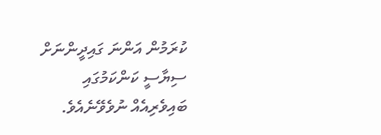ކުރަމުން އަންނަ ގައިދީންނަށް ސިޔާސީ ކަންކަމުގައި ބައިވެރިއެއް ނުވެވޭނެއެވެ.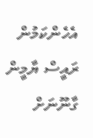އެހެންކަމުން ރައީސް ޔާމީން ގާނޫނަށް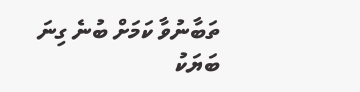ތަބާނުވާ ކަމަށް ބުނެ ގިނަ ބަޔަކު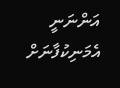އަންނަނީ އެމަނިކުފާނަށް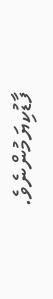ފާޑުކިޔަމުންނެވެ.